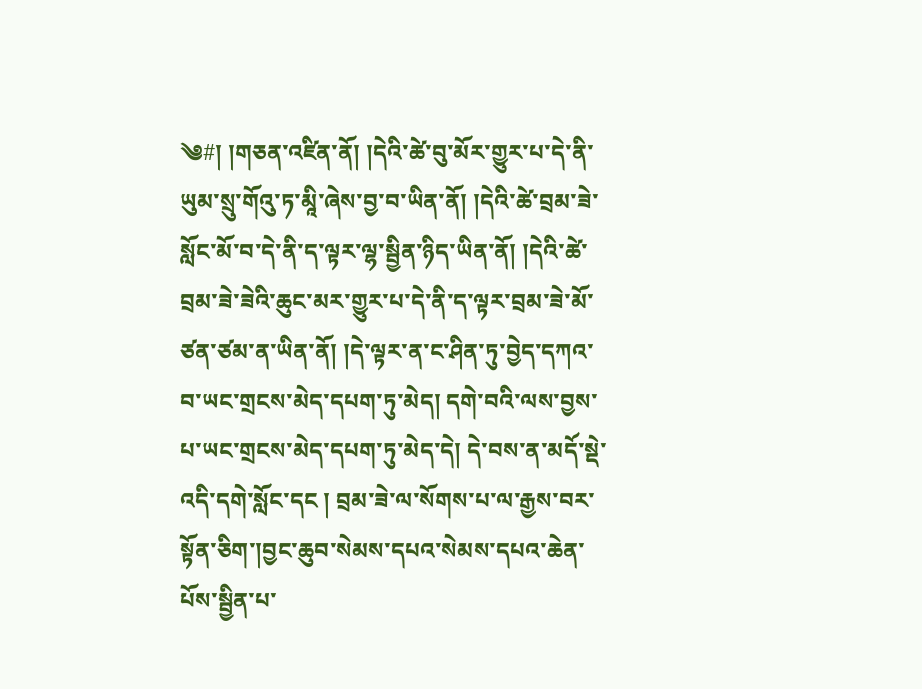༄#། །གཅན་འཛིན་ནོ། །དེའི་ཚེ་བུ་མོར་གྱུར་པ་དེ་ནི་ཡུམ་སྲུ་གོའུ་ཏ་མཱི་ཞེས་བྱ་བ་ཡིན་ནོ། །དེའི་ཚེ་བྲམ་ཟེ་སློང་མོ་བ་དེ་ནི་ད་ལྟར་ལྷ་སྦྱིན་ཉིད་ཡིན་ནོ། །དེའི་ཚེ་བྲམ་ཟེ་ཟེའི་ཆུང་མར་གྱུར་པ་དེ་ནི་ད་ལྟར་བྲམ་ཟེ་མོ་ཙན་ཙམ་ན་ཡིན་ནོ། །དེ་ལྟར་ན་ང་ཤིན་ཏུ་བྱེད་དཀའ་བ་ཡང་གྲངས་མེད་དཔག་ཏུ་མེད། དགེ་བའི་ལས་བྱས་པ་ཡང་གྲངས་མེད་དཔག་ཏུ་མེད་དེ། དེ་བས་ན་མདོ་སྡེ་འདི་དགེ་སློང་དང ། བྲམ་ཟེ་ལ་སོགས་པ་ལ་རྒྱས་བར་སྟོན་ཅིག་།བྱང་ཆུབ་སེམས་དཔའ་སེམས་དཔའ་ཆེན་པོས་སྦྱིན་པ་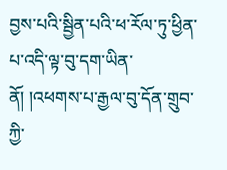བྱས་པའི་སྦྱིན་པའི་ཕ་རོལ་ཏུ་ཕྱིན་པ་འདི་ལྟ་བུ་དག་ཡིན་ནོ། །འཕགས་པ་རྒྱལ་བུ་དོན་གྲུབ་ཀྱི་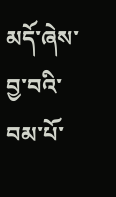མདོ་ཞེས་བྱ་བའི་བམ་པོ་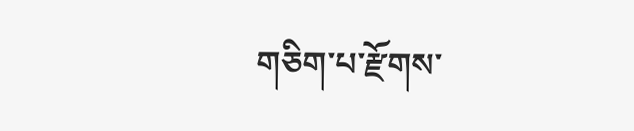གཅིག་པ་རྫོགས་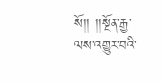སོ།། །།སྔོན་རྒྱ་ལས་འགྱུར་བའི་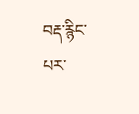བརྡ་རྙིང་པར་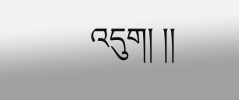འདུག། །།